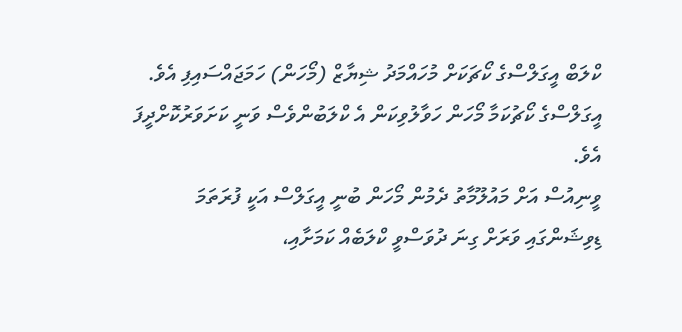ކްލަބް އީގަލްސްގެ ކޯޗަކަށް މުހައްމަދު ޝިޔާޒް (މޯހަން) ހަމަޖައްސައިފި އެވެ.
އީގަލްސްގެ ކޯޗުކަމާ މޯހަން ހަވާލުވިކަން އެ ކްލަބުންވެސް ވަނީ ކަށަވަރުކޮށްދީފަ އެވެ.
ވީނިއުސް އަށް މައުލޫމާތު ދެމުން މޯހަން ބުނީ އީގަލްސް އަކީ ފުރަތަމަ ޑިވިޝަންގައި ވަރަށް ގިނަ ދުވަސްވީ ކްލަބެއް ކަމަށާއި،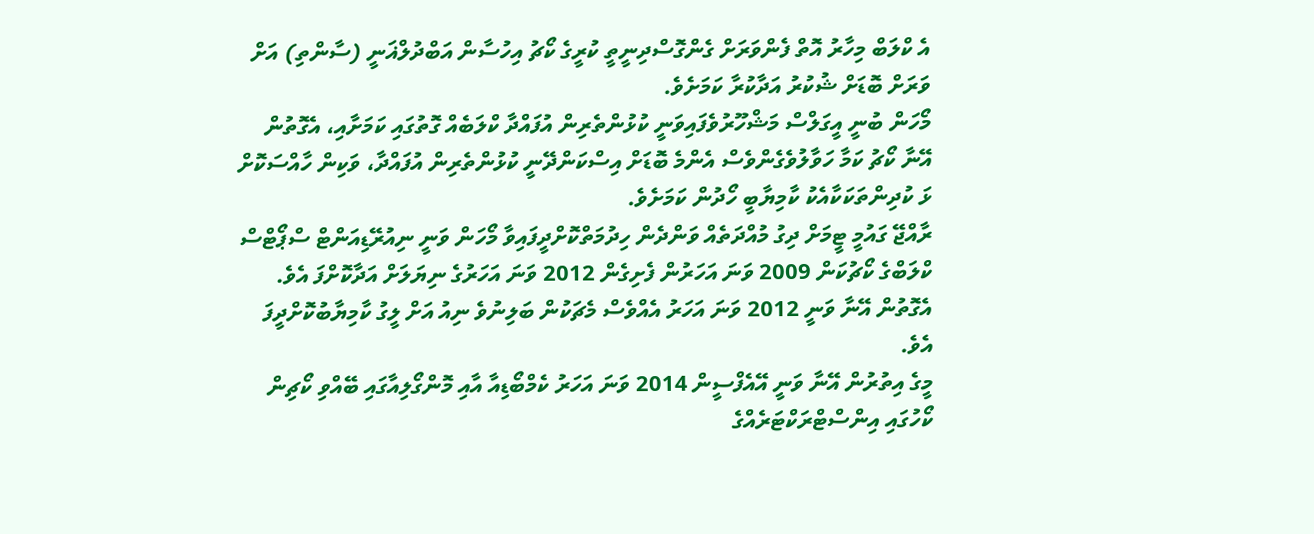އެ ކްލަބް މިހާރު އޮތް ފެންވަރަށް ގެންގޮސްދިނީތީ ކުރީގެ ކޯޗު އިހުސާން އަބްދުލްޣަނީ (ސާންތި) އަށް ވަރަށް ބޮޑަށް ޝުކުރު އަދާކުރާ ކަމަށެވެ.
މޯހަން ބުނީ އީގަލްސް މަޝްހޫރުވެފައިވަނީ ކުޅުންތެރިން އުފައްދާ ކްލަބެއް ގޮތުގައި ކަމަށާއި، އެގޮތުން އޭނާ ކޯޗު ކަމާ ހަވާލުވެގެންވެސް އެންމެ ބޮޑަށް އިސްކަންދޭނީ ކުޅުންތެރިން އުފައްދާ، ވަކިން ހާއްސަކޮށް ޅަ ކުދިންތަކަކާއެކު ކާމިޔާބީ ހޯދުން ކަމަށެވެ.
ރާއްޖޭ ގައުމީ ޓީމަށް ދިގު މުއްދަތެއް ވަންދެން ހިދުމަތްކޮށްދީފައިވާ މޯހަން ވަނީ ނިއުރޭޑިއަންޓް ސްޕޯޓްސް ކްލަބްގެ ކޯޗުކަން 2009 ވަނަ އަހަރުން ފެށިގެން 2012 ވަނަ އަހަރުގެ ނިޔަލަށް އަދާކޮށްފަ އެވެ. އެގޮތުން އޭނާ ވަނީ 2012 ވަނަ އަހަރު އެއްވެސް މެޗަކުން ބަލިނުވެ ނިއު އަށް ލީގު ކާމިޔާބުކޮށްދީފަ އެވެ.
މީގެ އިތުރުން އޭނާ ވަނީ އޭއެފްސީން 2014 ވަނަ އަހަރު ކެމްބޯޑިއާ އާއި މޮންގޯލިއާގައި ބޭއްވި ކޯޗިން ކޯހުގައި އިންސްޓްރަކްޓަރެއްގެ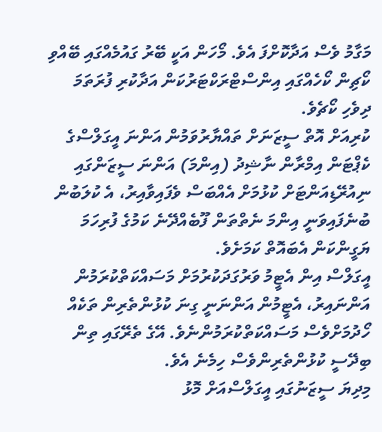މަގާމު ވެސް އަދާކޮށްފަ އެވެ. މޯހަން އަކީ ބޭރު ގައުމެއްގައި ބޭއްވި ކޯޗިން ކޯހެއްގައި އިންސްޓްރަކްޓަރުކަން އަދާކުރި ފުރަތަމަ ދިވެހި ކޯޗެވެ.
ކުރިއަށް އޮތް ސީޒަނަށް ތައްޔާރުވަމުން އަންނަ އީގަލްސްގެ ކެޕްޓަން އިމްރާން ނާޝިދު (އިންމަ) އަންނަ ސީޒަންގައި ނިއުރޭޑިއަންޓަށް ކުޅުމަށް އެއްބަސް ވެފައިވާއިރު، އެ ކުލަބުން ބުނެފައިވަނީ އިންމަ ނެތްތަން ފޫބެއްދޭނެ ކަމުގެ ފުރިހަމަ ޔަގީންކަން އެބައޮތް ކަމަށެވެ.
އީގަލްސް އިން އެޓީމު ވަރުގަދަކުރުމަށް މަސައްކަތްކުރަމުން އަންނައިރު، އެޓީމުން އަންނަނީ ގިނަ ކުޅުންތެރިން ތަކެއް ހޯދުމަށްވެސް މަސައްކަތްކުރަމުންނެވެ. އޭގެ ތެރޭގައި ތިން ބިދޭސީ ކުޅުންތެރިންވެސް ހިމެނެ އެވެ.
މިދިޔަ ސީޒަނުގައި އީގަލްސްއަށް މޮޅު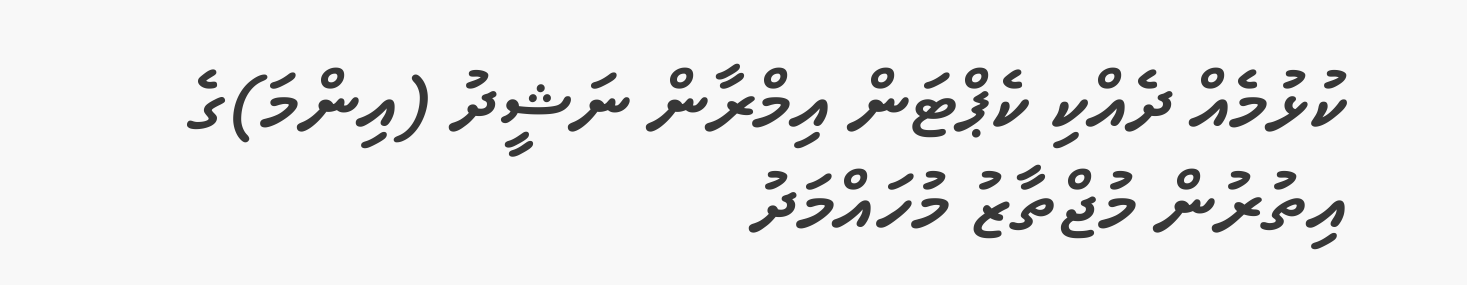ކުޅުމެއް ދެއްކި ކެޕްޓަން އިމްރާން ނަޝީދު (އިންމަ)ގެ އިތުރުން މުޖްތާޒު މުހައްމަދު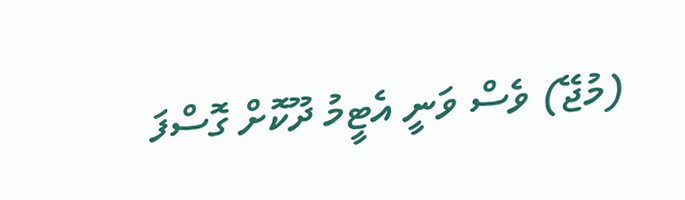(މުޖޭ) ވެސް ވަނީ އެޓީމު ދޫކޮށް ގޮސްފަ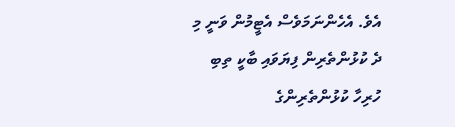އެވެ. އެހެންނަމަވެސް އެޓީމުން ވަނީ މި ދެ ކުޅުންތެރިން ފިޔަވައި ބާކީ ތިބި ހުރިހާ ކުޅުންތެރިންގެ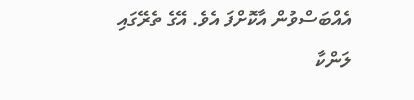އެއްބަސްވުން އާކޮށްފަ އެވެ. އޭގެ ތެރޭގައި ލަންކާ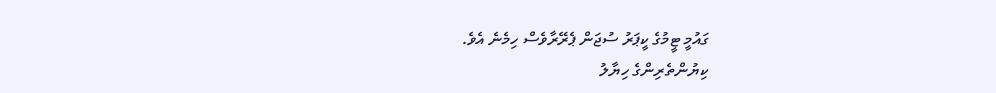ގައުމީ ޓީމުގެ ކީޕަރު ސުޖަން ޕެރޭރާވެސް ހިމެނެ އެވެ.
ކިޔުންތެރިންގެ ހިޔާލު